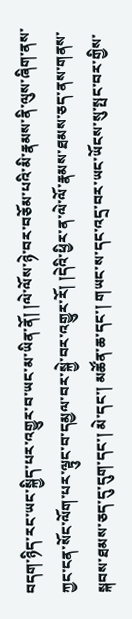བདག་ཉིད་རང་ཡང་སྐྱིད་པར་འགྱུར་བ་ཡང་མ་ཡིན་ནོ། །ལེ་ལོས་ཉེ་བར་བཅོམ་པའི་མི་རྣམས་ནི་ལུས་ཞིག་ནས་ཀྱང་ངན་སོང་ལོག་པར་ལྟུང་བ་དམྱལ་བར་སྐྱེ་བར་འགྱུར་རོ། །དེའི་ཕྱིར་ན་ལེ་ལོ་རྣམས་ཐམས་ཅད་ནས་གནས་སྐབས་ཐམས་ཅད་དུ་དུག་དང་། མེ་དང་། མཚོན་ཆ་དང་། གཡང་ས་དང་འདྲ་བར་ཡང་ཡོངས་སུ་སྤང་བར་གྱིས་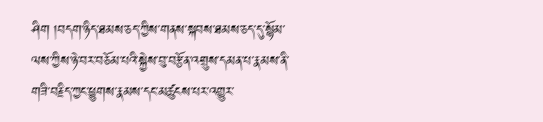ཤིག །བདག་ཉིད་ཐམས་ཅད་ཀྱིས་གནས་སྐབས་ཐམས་ཅད་དུ་སྙོམ་ལས་ཀྱིས་ཉེ་བར་བཅོམ་པའི་སྐྱེས་བུ་བརྩོན་འགྲུས་དམན་པ་རྣམས་ནི་གཟི་བརྗིད་ཀྱང་ཕྱུགས་རྣམས་དང་མཚུངས་པར་འགྱུར་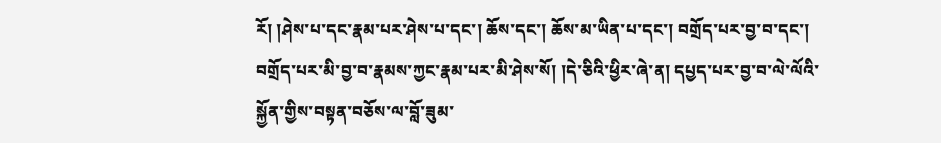རོ། །ཤེས་པ་དང་རྣམ་པར་ཤེས་པ་དང་། ཆོས་དང་། ཆོས་མ་ཡིན་པ་དང་། བགྲོད་པར་བྱ་བ་དང་། བགྲོད་པར་མི་བྱ་བ་རྣམས་ཀྱང་རྣམ་པར་མི་ཤེས་སོ། །དེ་ཅིའི་ཕྱིར་ཞེ་ན། དཔྱད་པར་བྱ་བ་ལེ་ལོའི་སྐྱོན་གྱིས་བསྟན་བཅོས་ལ་བློ་ཟུམ་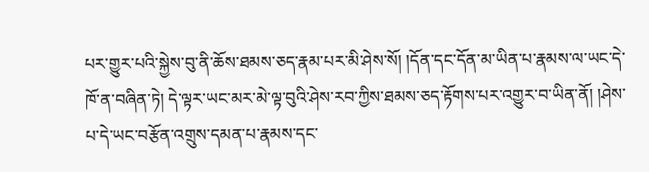པར་གྱུར་པའི་སྐྱེས་བུ་ནི་ཆོས་ཐམས་ཅད་རྣམ་པར་མི་ཤེས་སོ། །དོན་དང་དོན་མ་ཡིན་པ་རྣམས་ལ་ཡང་དེ་ཁོ་ན་བཞིན་ཏེ། དེ་ལྟར་ཡང་མར་མེ་ལྟ་བུའི་ཤེས་རབ་ཀྱིས་ཐམས་ཅད་རྟོགས་པར་འགྱུར་བ་ཡིན་ནོ། །ཤེས་པ་དེ་ཡང་བརྩོན་འགྲུས་དམན་པ་རྣམས་དང་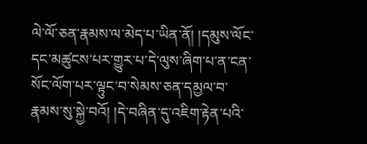ལེ་ལོ་ཅན་རྣམས་ལ་མེད་པ་ཡིན་ནོ། །དམུས་ལོང་དང་མཚུངས་པར་གྱུར་པ་དེ་ལུས་ཞིག་པ་ན་ངན་སོང་ལོག་པར་ལྟུང་བ་སེམས་ཅན་དམྱལ་བ་རྣམས་སུ་སྐྱེ་བའོ། །དེ་བཞིན་དུ་འཇིག་རྟེན་པའི་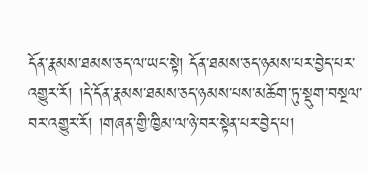དོན་རྣམས་ཐམས་ཅད་ལ་ཡང་སྟེ། དོན་ཐམས་ཅད་ཉམས་པར་བྱེད་པར་འགྱུར་རོ། །དེ་དོན་རྣམས་ཐམས་ཅད་ཉམས་པས་མཆོག་ཏུ་སྡུག་བསྔལ་བར་འགྱུར་རོ། །གཞན་གྱི་ཁྱིམ་ལ་ཉེ་བར་སྟེན་པར་བྱེད་པ།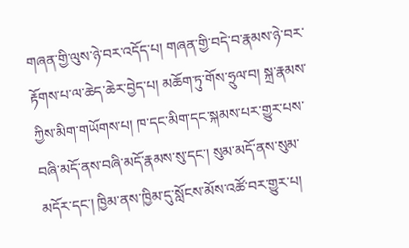གཞན་གྱི་ལུས་ཉེ་བར་འདོད་པ། གཞན་གྱི་བདེ་བ་རྣམས་ཉེ་བར་རྟོགས་པ་ལ་ཆེད་ཆེར་བྱེད་པ། མཆོག་ཏུ་གོས་ཧྲུལ་བ། སྐྲ་རྣམས་ཀྱིས་མིག་གཡོགས་པ། ཁ་དང་མིག་དང་སྐམས་པར་གྱུར་པས་བཞི་མདོ་ནས་བཞི་མདོ་རྣམས་སུ་དང་། སུམ་མདོ་ནས་སུམ་མདོར་དང་། ཁྱིམ་ནས་ཁྱིམ་དུ་སློངས་མོས་འཚོ་བར་གྱུར་པ།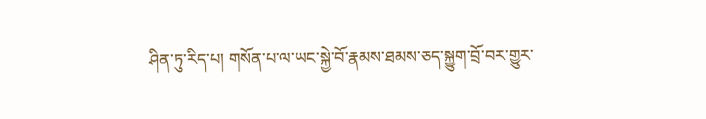ཤིན་ཏུ་རིད་པ། གསོན་པ་ལ་ཡང་སྐྱེ་བོ་རྣམས་ཐམས་ཅད་སྐྱུག་བྲོ་བར་གྱུར་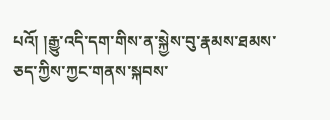པའོ། །རྒྱུ་འདི་དག་གིས་ན་སྐྱེས་བུ་རྣམས་ཐམས་ཅད་ཀྱིས་ཀྱང་གནས་སྐབས་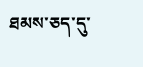ཐམས་ཅད་དུ་